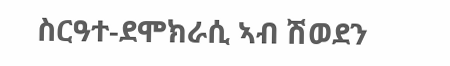ስርዓተ-ደሞክራሲ ኣብ ሽወደን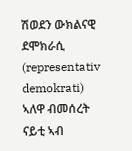ሽወደን ውክልናዊ ደሞክራሲ (representativ demokrati) ኣለዋ ብመሰረት ናይቲ ኣብ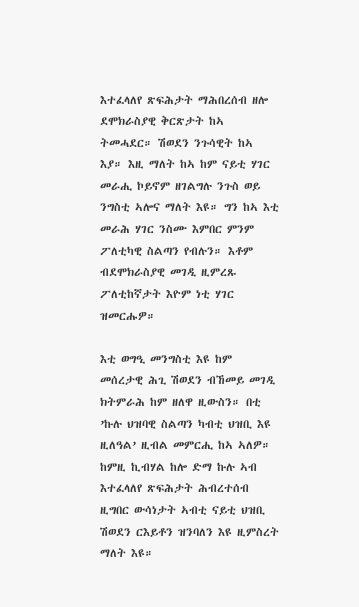እተፈላለየ ጽፍሕታት ማሕበረሰብ ዘሎ ደሞክራስያዊ ቅርጽታት ከኣ ትመሓደር። ሽወደን ንጉሳዊት ከኣ እያ። እዚ ማለት ከኣ ከም ናይቲ ሃገር መራሒ ኮይኖም ዘገልግሉ ንጉስ ወይ ንግስቲ ኣሎና ማለት እዩ። ግን ከኣ እቲ መራሕ ሃገር ንስሙ እምበር ምንም ፖለቲካዊ ስልጣን የብሉን። እቶም ብደሞክራስያዊ መገዲ ዚምረጹ ፖለቲከኛታት እዮም ነቲ ሃገር ዝመርሑዎ።

እቲ ወግዒ መንግስቲ እዩ ከም መሰረታዊ ሕጊ ሽወደን ብኸመይ መገዲ ክትምራሕ ከም ዘለዋ ዚውስን። በቲ ’ኩሉ ህዝባዊ ስልጣን ካብቲ ህዝቢ እዩ ዚለዓል’ ዚብል መምርሒ ከኣ ኣለዎ። ከምዚ ኪብሃል ከሎ ድማ ኩሉ ኣብ እተፈላለየ ጽፍሕታት ሕብረተሰብ ዚግበር ውሳነታት ኣብቲ ናይቲ ህዝቢ ሽወደን ርእይቶን ዝንባለን እዩ ዚምስረት ማለት እዩ።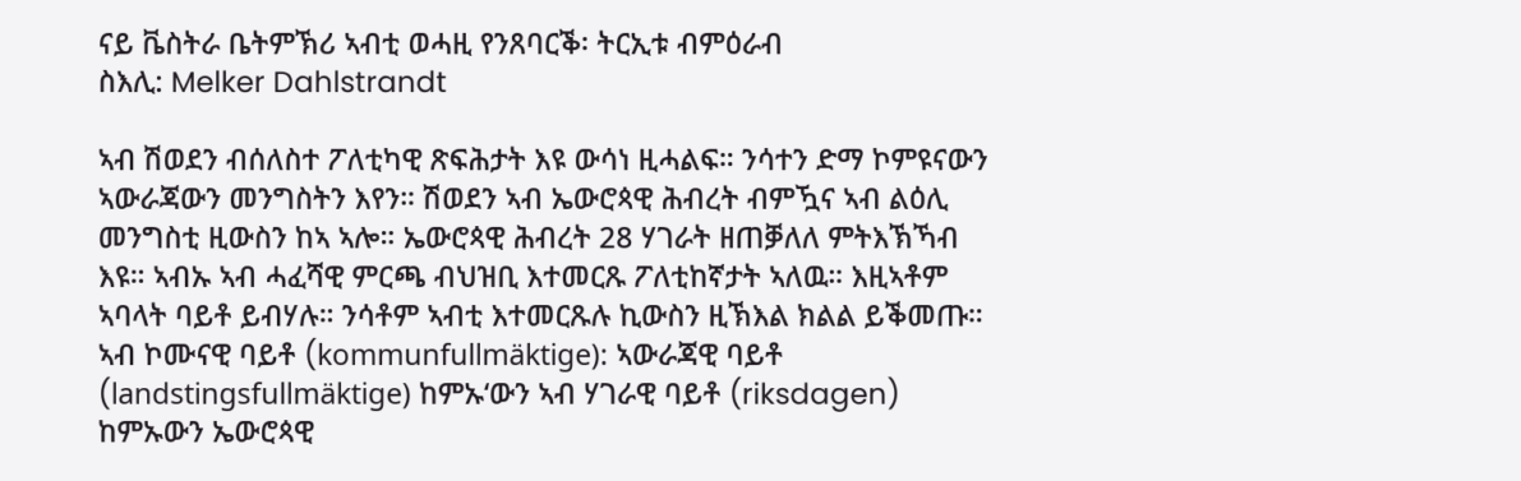ናይ ቬስትራ ቤትምኽሪ ኣብቲ ወሓዚ የንጸባርቕ፡ ትርኢቱ ብምዕራብ
ስእሊ: Melker Dahlstrandt

ኣብ ሽወደን ብሰለስተ ፖለቲካዊ ጽፍሕታት እዩ ውሳነ ዚሓልፍ። ንሳተን ድማ ኮምዩናውን ኣውራጃውን መንግስትን እየን። ሽወደን ኣብ ኤውሮጳዊ ሕብረት ብምዃና ኣብ ልዕሊ መንግስቲ ዚውስን ከኣ ኣሎ። ኤውሮጳዊ ሕብረት 28 ሃገራት ዘጠቓለለ ምትእኽኻብ እዩ። ኣብኡ ኣብ ሓፈሻዊ ምርጫ ብህዝቢ እተመርጹ ፖለቲከኛታት ኣለዉ። እዚኣቶም ኣባላት ባይቶ ይብሃሉ። ንሳቶም ኣብቲ እተመርጹሉ ኪውስን ዚኽእል ክልል ይቕመጡ። ኣብ ኮሙናዊ ባይቶ (kommunfullmäktige): ኣውራጃዊ ባይቶ (landstingsfullmäktige) ከምኡ‘ውን ኣብ ሃገራዊ ባይቶ (riksdagen) ከምኡውን ኤውሮጳዊ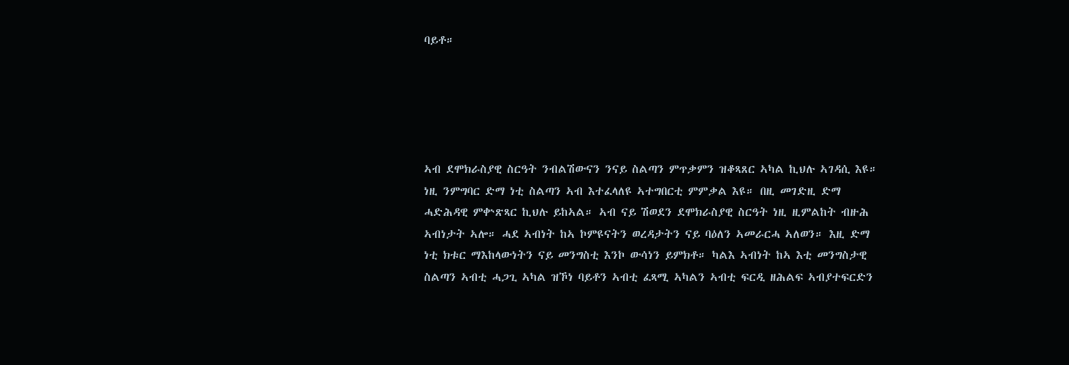ባይቶ።





ኣብ ደሞክራስያዊ ስርዓት ንብልሽውናን ንናይ ስልጣን ምጥቃምን ዝቆጻጸር ኣካል ኪህሉ ኣገዳሲ እዩ። ነዚ ንምግባር ድማ ነቲ ስልጣን ኣብ እተፈላለዩ ኣተግበርቲ ምምቃል እዩ። በዚ መገድዚ ድማ ሓድሕዳዊ ምቍጽጻር ኪህሉ ይከኣል። ኣብ ናይ ሽወደን ደሞክራስያዊ ስርዓት ነዚ ዚምልከት ብዙሕ ኣብነታት ኣሎ። ሓደ ኣብነት ከኣ ኮምዩናትን ወረዳታትን ናይ ባዕለን ኣመራርሓ ኣለወን። እዚ ድማ ነቲ ክቱር ማእከላውነትን ናይ መንግስቲ እንኮ ውሳነን ይምክቶ። ካልእ ኣብነት ከኣ እቲ መንግስታዊ ስልጣን ኣብቲ ሓጋጊ ኣካል ዝኾነ ባይቶን ኣብቲ ፈጻሚ ኣካልን ኣብቲ ፍርዲ ዘሕልፍ ኣብያተፍርድን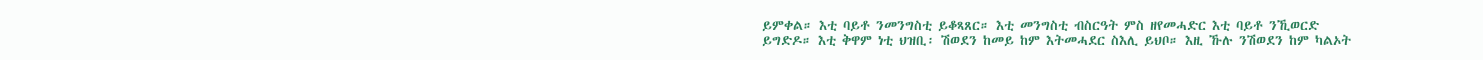ይምቀል። እቲ ባይቶ ንመንግስቲ ይቆጻጸር። እቲ መንግስቲ ብስርዓት ምስ ዘየመሓድር እቲ ባይቶ ንኺወርድ ይግድዶ። እቲ ቅዋም ነቲ ህዝቢ፡ ሽወደን ከመይ ከም እትመሓደር ስእሊ ይህቦ። እዚ ኹሉ ንሽወደን ከም ካልኦት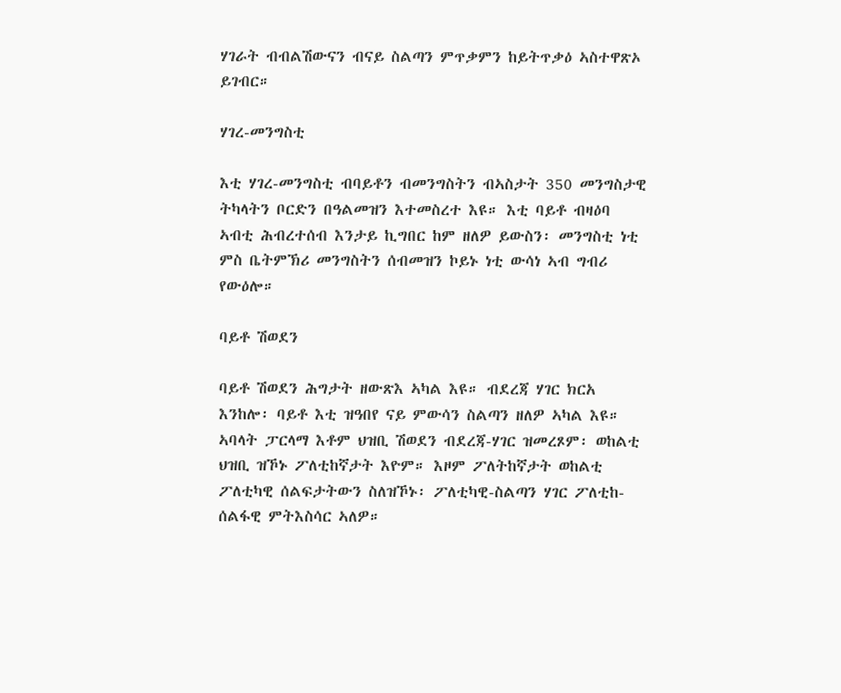ሃገራት ብብልሽውናን ብናይ ስልጣን ምጥቃምን ከይትጥቃዕ ኣስተዋጽኦ ይገብር።

ሃገረ-መንግስቲ

እቲ ሃገረ-መንግስቲ ብባይቶን ብመንግስትን ብኣስታት 350 መንግስታዊ ትካላትን ቦርድን በዓልመዝን እተመስረተ እዩ። እቲ ባይቶ ብዛዕባ ኣብቲ ሕብረተሰብ እንታይ ኪግበር ከም ዘለዎ ይውስን፡ መንግስቲ ነቲ ምስ ቤትምኽሪ መንግስትን ሰብመዝን ኮይኑ ነቲ ውሳነ ኣብ ግብሪ የውዕሎ።

ባይቶ ሽወደን

ባይቶ ሽወደን ሕግታት ዘውጽእ ኣካል እዩ። ብደረጃ ሃገር ክርአ እንከሎ፡ ባይቶ እቲ ዝዓበየ ናይ ምውሳን ስልጣን ዘለዎ ኣካል እዩ። ኣባላት ፓርላማ እቶም ህዝቢ ሽወደን ብደረጃ-ሃገር ዝመረጾም፡ ወከልቲ ህዝቢ ዝኾኑ ፖለቲከኛታት እዮም። እዞም ፖለትከኛታት ወከልቲ ፖለቲካዊ ሰልፍታትውን ስለዝኾኑ፡ ፖለቲካዊ-ስልጣን ሃገር ፖለቲከ-ሰልፋዊ ምትእስሳር ኣለዎ።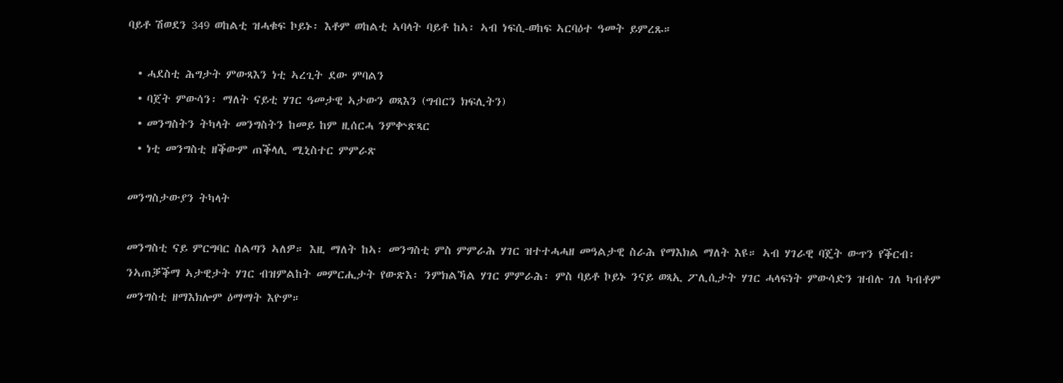ባይቶ ሽወደን 349 ወከልቲ ዝሓቁፍ ኮይኑ፡ እቶም ወከልቲ ኣባላት ባይቶ ከኣ፡ ኣብ ነፍሲ-ወከፍ ኣርባዕተ ዓመት ይምረጹ።

  • ሓደስቲ ሕግታት ምውጻእን ነቲ ኣረጊት ደው ምባልን
  • ባጀት ምውሳን፡ ማለት ናይቲ ሃገር ዓመታዊ ኣታውን ወጻእን (ግብርን ክፍሊትን)
  • መንግስትን ትካላት መንግስትን ከመይ ከም ዚሰርሓ ንምቍጽጻር
  • ነቲ መንግስቲ ዘቕውም ጠቕላሊ ሚኒስተር ምምራጽ

መንግስታውያን ትካላት

መንግስቲ ናይ ምርግባር ስልጣን ኣለዎ። እዚ ማለት ከኣ፡ መንግስቲ ምስ ምምራሕ ሃገር ዝተተሓሓዘ መዓልታዊ ስራሕ የማእክል ማለት እዩ። ኣብ ሃገራዊ ባጄት ውጥን የቕርብ፡ ንኣጠቓቕማ ኣታዊታት ሃገር ብዝምልከት መምርሒታት የውጽእ፡ ንምክልኻል ሃገር ምምራሕ፡ ምስ ባይቶ ኮይኑ ንናይ ወጻኢ ፖሊሲታት ሃገር ሓላፍነት ምውሳድን ዝብሉ ገለ ካብቶም መንግስቲ ዘማእክሎም ዕማማት እዮም።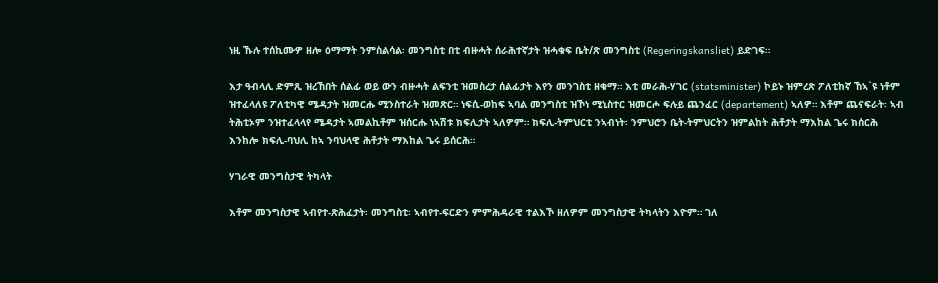ነዚ ኹሉ ተሰኪሙዎ ዘሎ ዕማማት ንምስልሳል፡ መንግስቲ በቲ ብዙሓት ሰራሕተኛታት ዝሓቁፍ ቤት/ጽ መንግስቲ (Regeringskansliet) ይድገፍ።

እታ ዓብላሊ ድምጺ ዝረኸበት ሰልፊ ወይ ውን ብዙሓት ልፍንቲ ዝመስረታ ሰልፊታት እየን መንገስቲ ዘቁማ። እቲ መራሕ-ሃገር (statsminister) ኮይኑ ዝምረጽ ፖለቲከኛ ኸኣ`ዩ ነቶም ዝተፈላለዩ ፖለቲካዊ ሜዳታት ዝመርሑ ሚንስተራት ዝመጽር። ነፍሲ-ወከፍ ኣባል መንግስቲ ዝኾነ ሚኒስተር ዝመርሖ ፍሉይ ጨንፈር (departement) ኣለዎ። እቶም ጨናፍራት፡ ኣብ ትሕቲኦም ንዝተፈላላየ ሜዳታት ኣመልኪቶም ዝሰርሑ ነኣሽቱ ክፍሊታት ኣለዎም። ክፍሊ-ትምህርቲ ንኣብነት፡ ንምህሮን ቤት-ትምህርትን ዝምልከት ሕቶታት ማእከል ጌሩ ክሰርሕ እንከሎ ክፍሊ-ባህሊ ከኣ ንባህላዊ ሕቶታት ማእከል ጌሩ ይሰርሕ።

ሃገራዊ መንግስታዊ ትካላት

እቶም መንግስታዊ ኣብየተ-ጽሕፈታት፡ መንግስቲ፡ ኣብየተ-ፍርድን ምምሕዳራዊ ተልእኾ ዘለዎም መንግስታዊ ትካላትን እዮም። ገለ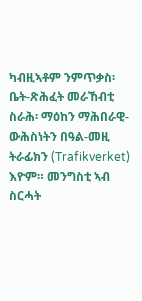ካብዚኣቶም ንምጥቃስ፡ ቤት-ጽሕፈት መራኸብቲ ስራሕ፡ ማዕከን ማሕበራዊ-ውሕስነትን በዓል-መዚ ትራፊክን (Trafikverket) እዮም። መንግስቲ ኣብ ስርሓት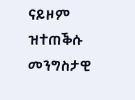ናይዞም ዝተጠቕሱ መንግስታዊ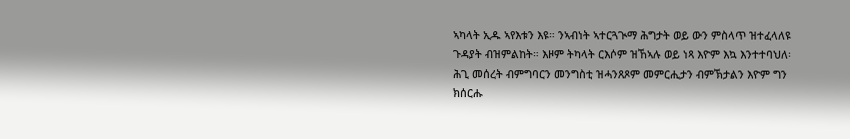ኣካላት ኢዱ ኣየእቱን እዩ። ንኣብነት ኣተርጓጒማ ሕግታት ወይ ውን ምስላጥ ዝተፈላለዩ ጉዳያት ብዝምልከት። እዞም ትካላት ርእሶም ዝኸኣሉ ወይ ነጻ እዮም እኳ እንተተባህለ፡ ሕጊ መሰረት ብምግባርን መንግስቲ ዝሓንጸጾም መምርሒታን ብምኽታልን እዮም ግን ክሰርሑ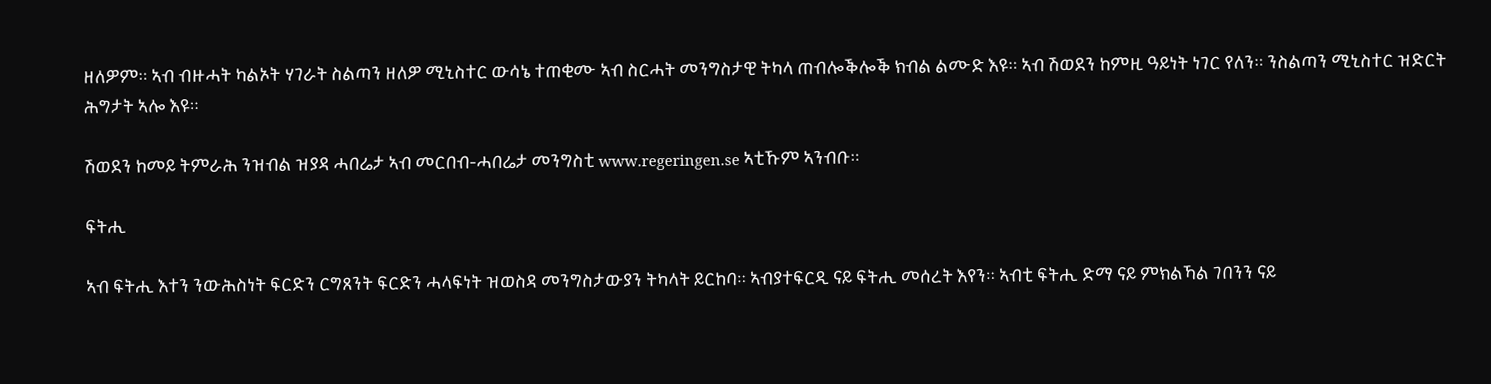ዘለዎም። ኣብ ብዙሓት ካልኦት ሃገራት ስልጣን ዘለዎ ሚኒስተር ውሳኔ ተጠቂሙ ኣብ ስርሓት መንግስታዊ ትካላ ጠብሎቕሎቕ ክብል ልሙድ እዩ። ኣብ ሽወደን ከምዚ ዓይነት ነገር የለን። ንስልጣን ሚኒስተር ዝድርት ሕግታት ኣሎ እዩ።

ሽወደን ከመይ ትምራሕ ንዝብል ዝያዳ ሓበሬታ ኣብ መርበብ-ሓበሬታ መንግስቲ www.regeringen.se ኣቲኹም ኣንብቡ።

ፍትሒ

ኣብ ፍትሒ እተን ንውሕስነት ፍርድን ርግጸንት ፍርድን ሓላፍነት ዝወስዳ መንግስታውያን ትካላት ይርከባ። ኣብያተፍርዲ ናይ ፍትሒ መሰረት እየን። ኣብቲ ፍትሒ ድማ ናይ ምክልኻል ገበንን ናይ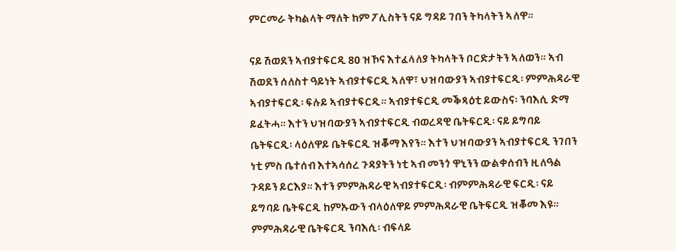ምርመራ ትካልላት ማለት ከም ፖሊስትን ናይ ግዳይ ገበን ትካላትን ኣለዋ።

ናይ ሽወደን ኣብያተፍርዲ 80 ዝኾና እተፈላለያ ትካላትን ቦርድታትን ኣለወን። ኣብ ሽወደን ሰለስተ ዓይነት ኣብያተፍርዲ ኣለዋ፣ ህዝባውያን ኣብያተፍርዲ፡ ምምሕዳራዊ ኣብያተፍርዲ፡ ፍሉይ ኣብያተፍርዲ። ኣብያተፍርዲ መቕጻዕቲ ይውስና፡ ንባእሲ ድማ ይፈትሓ። እተን ህዝባውያን ኣብያተፍርዲ ብወረዳዊ ቤትፍርዲ፡ ናይ ይግባይ ቤትፍርዲ፡ ላዕለዋይ ቤትፍርዲ ዝቖማ እየን። እተን ህዝባውያን ኣብያተፍርዲ ንገበን ነቲ ምስ ቤተሰብ እተኣሳሰረ ጉዳያትን ነቲ ኣብ መንጎ ዋኒንን ውልቀሰብን ዚለዓል ጉዳይን ይርእያ። እተን ምምሕዳራዊ ኣብያተፍርዲ፡ ብምምሕዳራዊ ፍርዲ፡ ናይ ይግባይ ቤትፍርዲ ከምኡውን ብላዕለዋይ ምምሕዳራዊ ቤትፍርዲ ዝቖመ እዩ። ምምሕዳራዊ ቤትፍርዲ ንባእሲ፡ ብፍላይ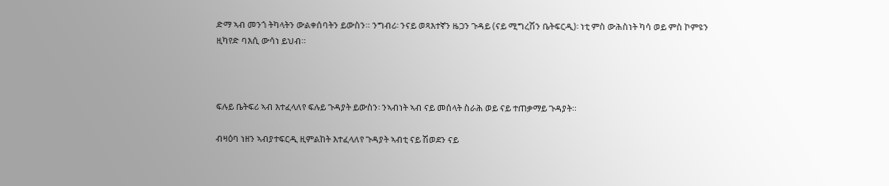ድማ ኣብ መንጎ ትካላትን ውልቀሰባትን ይውስን። ንግብሪ፡ ንናይ ወጻእተኛን ዜጋን ጉዳይ (ናይ ሚግረሽን ቤትፍርዲ)፡ ነቲ ምስ ውሕስነት ካሳ ወይ ምስ ኮምዩን ዚካየድ ባእሲ ውሳነ ይህብ።



ፍሉይ ቤትፍሪ ኣብ እተፈላለየ ፍሉይ ጉዳያት ይውስን፡ ንኣብነት ኣብ ናይ መሰላት ስራሕ ወይ ናይ ተጠቃማይ ጉዳያት።

ብዛዕባ ነዘን ኣብያተፍርዲ ዚምልከት እተፈላለየ ጉዳያት ኣብቲ ናይ ሽወደን ናይ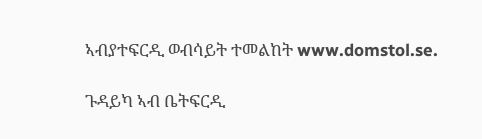ኣብያተፍርዲ ወብሳይት ተመልከት www.domstol.se.

ጉዳይካ ኣብ ቤትፍርዲ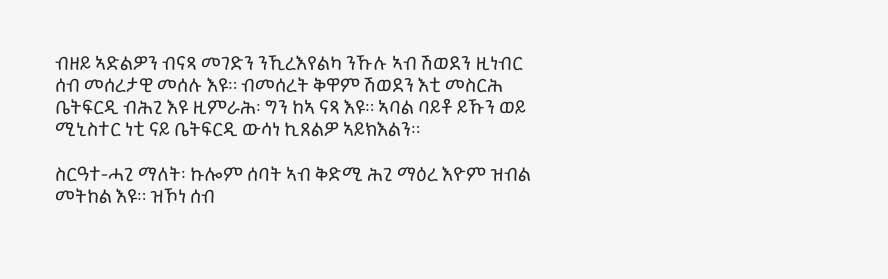ብዘይ ኣድልዎን ብናጻ መገድን ንኺረእየልካ ንኹሉ ኣብ ሽወደን ዚነብር ሰብ መሰረታዊ መሰሉ እዩ። ብመሰረት ቅዋም ሽወደን እቲ መስርሕ ቤትፍርዲ ብሕጊ እዩ ዚምራሕ፡ ግን ከኣ ናጻ እዩ። ኣባል ባይቶ ይኹን ወይ ሚኒስተር ነቲ ናይ ቤትፍርዲ ውሳነ ኪጸልዎ ኣይክእልን።

ስርዓተ-ሓጊ ማለት፡ ኩሎም ሰባት ኣብ ቅድሚ ሕጊ ማዕረ እዮም ዝብል መትከል እዩ። ዝኾነ ሰብ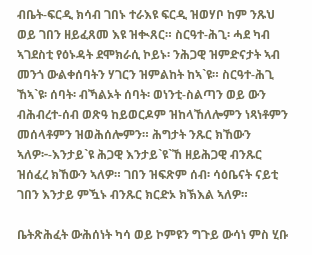ብቤት-ፍርዲ ክሳብ ገበኑ ተራእዩ ፍርዲ ዝወሃቦ ከም ንጹህ ወይ ገበን ዘይፈጸመ እዩ ዝቊጸር። ስርዓተ-ሕጊ፡ ሓደ ካብ ኣገደስቲ የዕኑዳት ደሞክራሲ ኮይኑ፡ ንሕጋዊ ዝምድናታት ኣብ መንጎ ውልቀሰባትን ሃገርን ዝምልከት ከኣ`ዩ። ስርዓተ-ሕጊ ኸኣ`ዩ፡ ሰባት፡ ብኻልኦት ሰባት፡ ወነንቲ-ስልጣን ወይ ውን ብሕብረተ-ሰብ ወጽዓ ከይወርዶም ዝከላኸለሎምን ነጻነቶምን መሰላቶምን ዝወሕሰሎምን። ሕግታት ንጹር ክኸውን ኣለዎ፦-እንታይ`ዩ ሕጋዊ እንታይ`ዩ`ኸ ዘይሕጋዊ ብንጹር ዝሰፈረ ክኸውን ኣለዎ። ገበን ዝፍጽም ሰብ፡ ሳዕቤናት ናይቲ ገበን እንታይ ምዃኑ ብንጹር ክርድኦ ክኽእል ኣለዎ።

ቤትጽሕፈት ውሕሰነት ካሳ ወይ ኮምዩን ግጉይ ውሳነ ምስ ሂቡ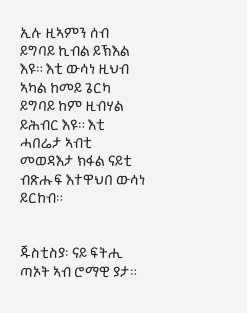ኢሉ ዚኣምን ሰብ ይግባይ ኪብል ይኽእል እዩ። እቲ ውሳነ ዚህብ ኣካል ከመይ ጌርካ ይግባይ ከም ዚብሃል ይሕብር እዩ። እቲ ሓበሬታ ኣብቲ መወዳእታ ክፋል ናይቲ ብጽሑፍ እተዋህበ ውሳነ ይርከብ።


ጁስቲስያ፡ ናይ ፍትሒ ጣኦት ኣብ ሮማዊ ያታ።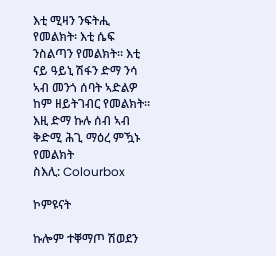እቲ ሚዛን ንፍትሒ የመልክት፡ እቲ ሴፍ ንስልጣን የመልክት። እቲ ናይ ዓይኒ ሽፋን ድማ ንሳ ኣብ መንጎ ሰባት ኣድልዎ ከም ዘይትገብር የመልክት። እዚ ድማ ኩሉ ሰብ ኣብ ቅድሚ ሕጊ ማዕረ ምዃኑ የመልክት
ስእሊ: Colourbox

ኮምዩናት

ኩሎም ተቐማጦ ሽወደን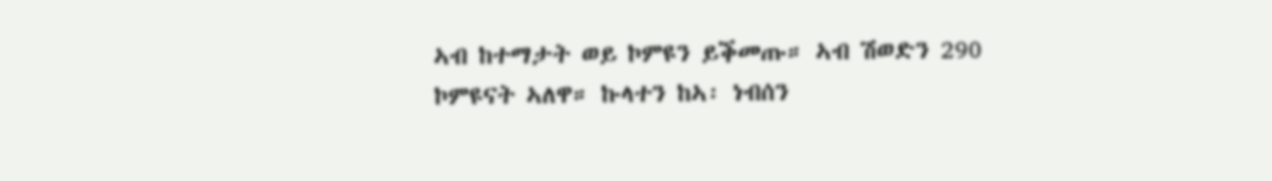ኣብ ከተማታት ወይ ኮምዩን ይቕመጡ። ኣብ ሽወድን 290 ኮምዩናት ኣለዋ። ኩላተን ከኣ፡ ነብሰን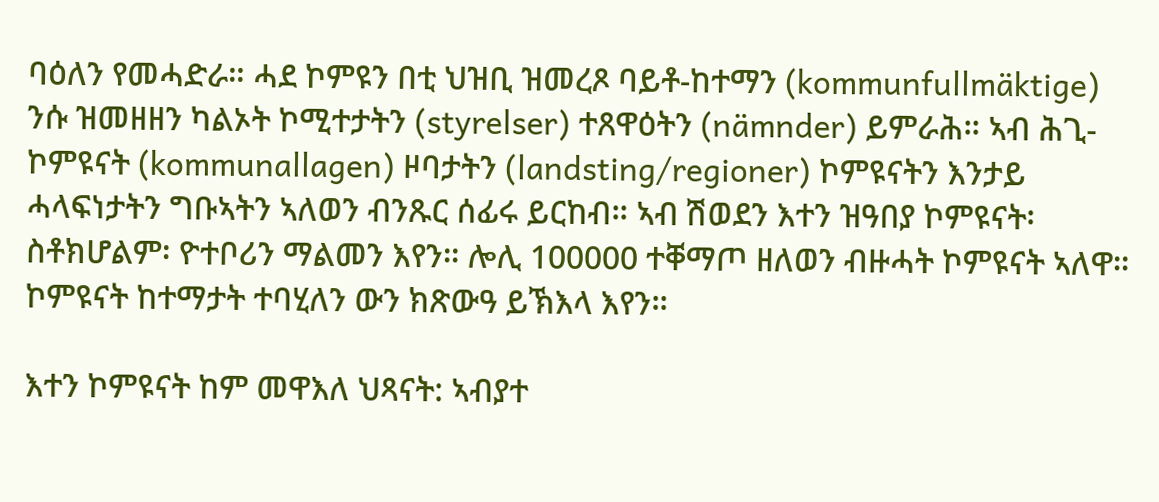ባዕለን የመሓድራ። ሓደ ኮምዩን በቲ ህዝቢ ዝመረጾ ባይቶ-ከተማን (kommunfullmäktige) ንሱ ዝመዘዘን ካልኦት ኮሚተታትን (styrelser) ተጸዋዕትን (nämnder) ይምራሕ። ኣብ ሕጊ-ኮምዩናት (kommunallagen) ዞባታትን (landsting/regioner) ኮምዩናትን እንታይ ሓላፍነታትን ግቡኣትን ኣለወን ብንጹር ሰፊሩ ይርከብ። ኣብ ሽወደን እተን ዝዓበያ ኮምዩናት፡ ስቶክሆልም፡ ዮተቦሪን ማልመን እየን። ሎሊ 100000 ተቐማጦ ዘለወን ብዙሓት ኮምዩናት ኣለዋ። ኮምዩናት ከተማታት ተባሂለን ውን ክጽውዓ ይኽእላ እየን።

እተን ኮምዩናት ከም መዋእለ ህጻናት: ኣብያተ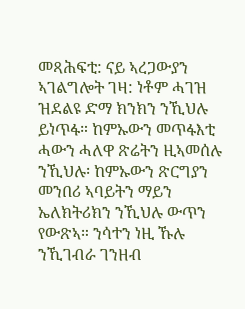መጻሕፍቲ: ናይ ኣረጋውያን ኣገልግሎት ገዛ: ነቶም ሓገዝ ዝደልዩ ድማ ክንክን ንኺህሉ ይነጥፋ። ከምኡውን መጥፋእቲ ሓውን ሓለዋ ጽሬትን ዚኣመሰሉ ንኺህሉ፡ ከምኡውን ጽርግያን መንበሪ ኣባይትን ማይን ኤለክትሪክን ንኺህሉ ውጥን የውጽኣ። ንሳተን ነዚ ኹሉ ንኺገብራ ገንዘብ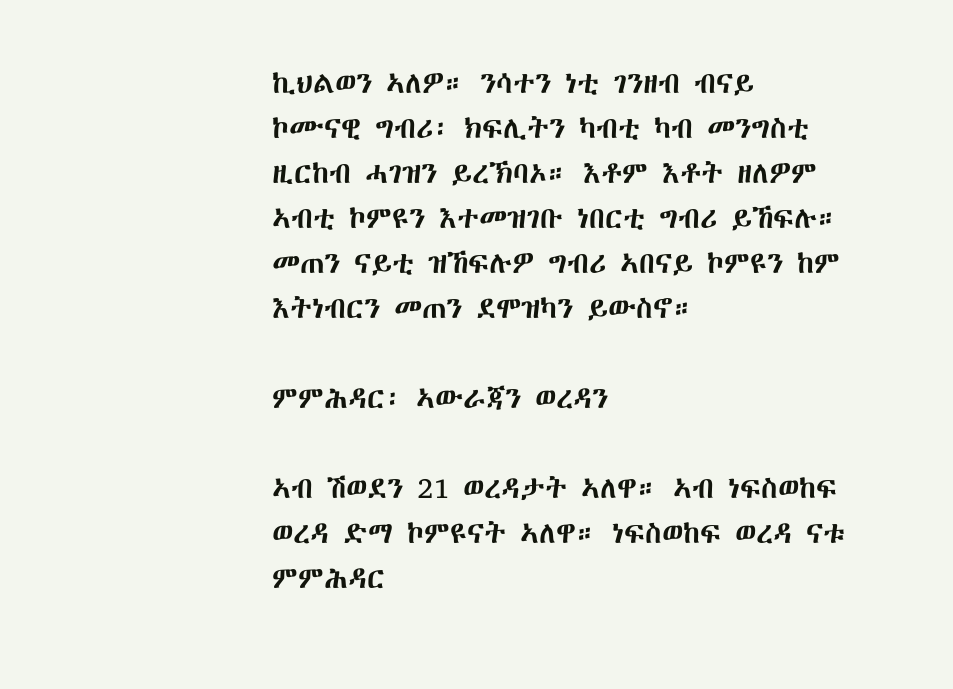ኪህልወን ኣለዎ። ንሳተን ነቲ ገንዘብ ብናይ ኮሙናዊ ግብሪ፡ ክፍሊትን ካብቲ ካብ መንግስቲ ዚርከብ ሓገዝን ይረኽባኦ። እቶም እቶት ዘለዎም ኣብቲ ኮምዩን እተመዝገቡ ነበርቲ ግብሪ ይኸፍሉ። መጠን ናይቲ ዝኸፍሉዎ ግብሪ ኣበናይ ኮምዩን ከም እትነብርን መጠን ደሞዝካን ይውስኖ።

ምምሕዳር፡ ኣውራጃን ወረዳን

ኣብ ሽወደን 21 ወረዳታት ኣለዋ። ኣብ ነፍስወከፍ ወረዳ ድማ ኮምዩናት ኣለዋ። ነፍስወከፍ ወረዳ ናቱ ምምሕዳር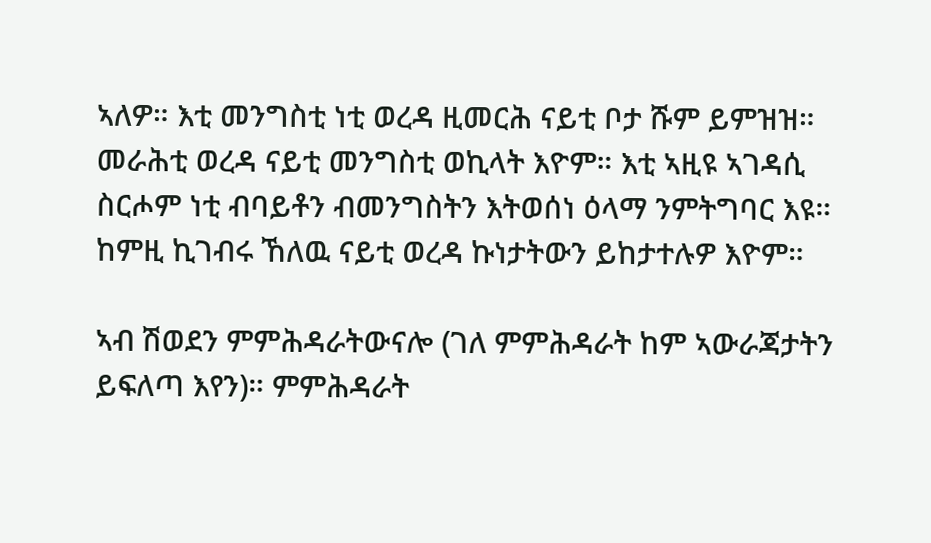ኣለዎ። እቲ መንግስቲ ነቲ ወረዳ ዚመርሕ ናይቲ ቦታ ሹም ይምዝዝ። መራሕቲ ወረዳ ናይቲ መንግስቲ ወኪላት እዮም። እቲ ኣዚዩ ኣገዳሲ ስርሖም ነቲ ብባይቶን ብመንግስትን እትወሰነ ዕላማ ንምትግባር እዩ። ከምዚ ኪገብሩ ኸለዉ ናይቲ ወረዳ ኩነታትውን ይከታተሉዎ እዮም።

ኣብ ሽወደን ምምሕዳራትውናሎ (ገለ ምምሕዳራት ከም ኣውራጃታትን ይፍለጣ እየን)። ምምሕዳራት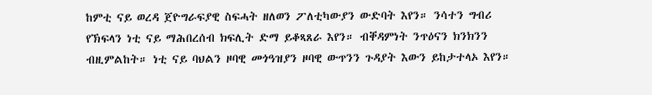ከምቲ ናይ ወረዳ ጀዮግራፍያዊ ስፍሓት ዘለወን ፖለቲካውያን ውድባት እየን። ንሳተን ግብሪ የኽፍላን ነቲ ናይ ማሕበረሰብ ክፍሊት ድማ ይቆጻጸራ እየን። ብቐዳምነት ንጥዕናን ክንክንን ብዚምልከት። ነቲ ናይ ባህልን ዞባዊ መጎዓዝያን ዞባዊ ውጥንን ጉዳያት እውን ይከታተላኦ እየን።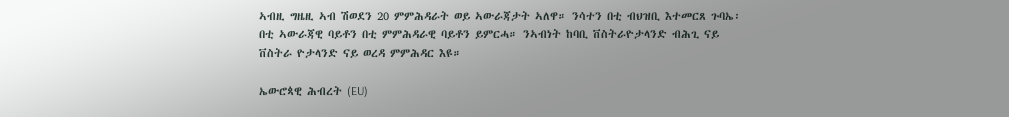ኣብዚ ግዜዚ ኣብ ሽወደን 20 ምምሕዳራት ወይ ኣውራጃታት ኣለዋ። ንሳተን በቲ ብህዝቢ እተመርጸ ጉባኤ፡ በቲ ኣውራጃዊ ባይቶን በቲ ምምሕዳራዊ ባይቶን ይምርሓ። ንኣብነት ከባቢ ቨስትራዮታላንድ ብሕጊ ናይ ቨስትራ ዮታላንድ ናይ ወረዳ ምምሕዳር እዩ።

ኤውሮጳዊ ሕብረት (EU)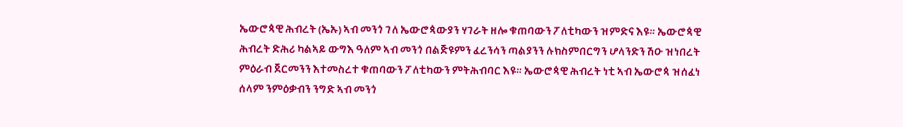ኤውሮጳዊ ሕብረት (ኤኡ) ኣብ መንጎ ገለ ኤውሮጳውያን ሃገራት ዘሎ ቁጠባውን ፖለቲካውን ዝምድና እዩ። ኤውሮጳዊ ሕብረት ድሕሪ ካልኣይ ውግእ ዓለም ኣብ መንጎ በልጅዩምን ፈረንሳን ጣልያንን ሉክስምበርግን ሆላንድን ሽዑ ዝነበረት ምዕራብ ጀርመንን እተመስረተ ቁጠባውን ፖለቲካውን ምትሕብባር እዩ። ኤውሮጳዊ ሕብረት ነቲ ኣብ ኤውሮጳ ዝሰፈነ ሰላም ንምዕቃብን ንግድ ኣብ መንጎ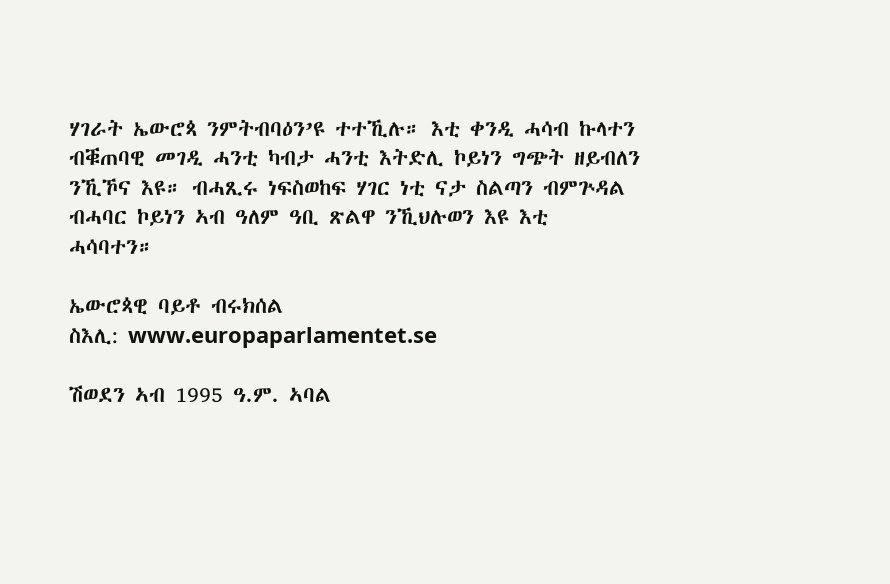ሃገራት ኤውሮጳ ንምትብባዕን’ዩ ተተኺሉ። እቲ ቀንዲ ሓሳብ ኩላተን ብቑጠባዊ መገዲ ሓንቲ ካብታ ሓንቲ እትድሊ ኮይነን ግጭት ዘይብለን ንኺኾና እዩ። ብሓጺሩ ነፍስወከፍ ሃገር ነቲ ናታ ስልጣን ብምጕዳል ብሓባር ኮይነን ኣብ ዓለም ዓቢ ጽልዋ ንኺህሉወን እዩ እቲ ሓሳባተን።

ኤውሮጳዊ ባይቶ ብሩክሰል
ስእሊ: www.europaparlamentet.se

ሽወደን ኣብ 1995 ዓ.ም. ኣባል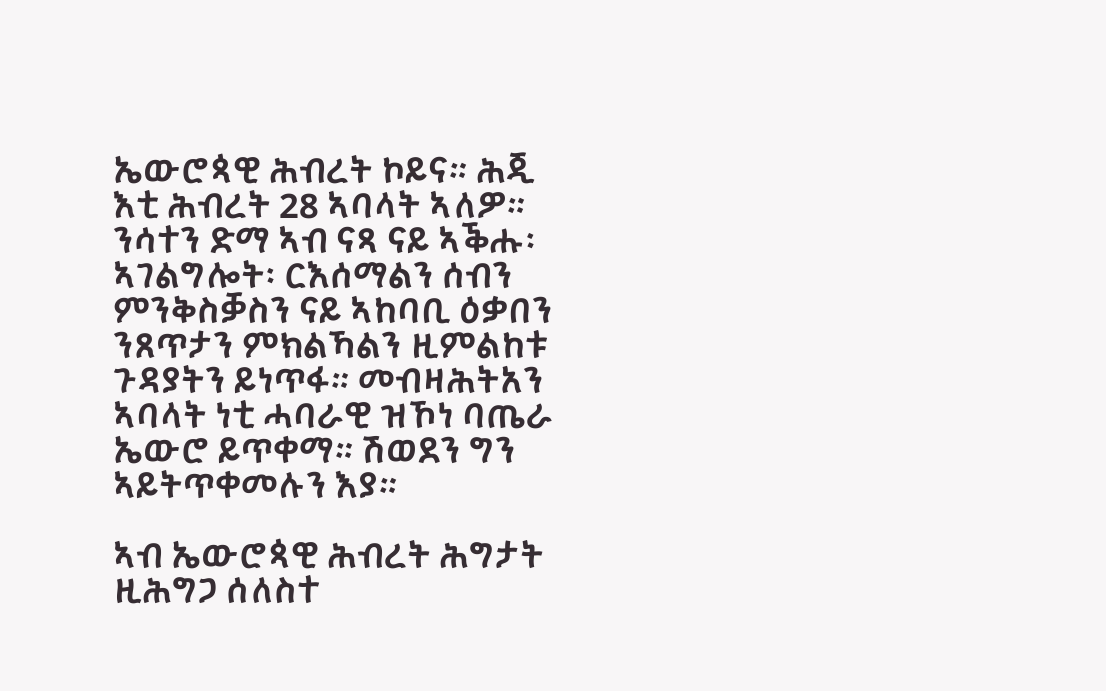ኤውሮጳዊ ሕብረት ኮይና። ሕጂ እቲ ሕብረት 28 ኣባላት ኣለዎ። ንሳተን ድማ ኣብ ናጻ ናይ ኣቕሑ፡ ኣገልግሎት፡ ርእሰማልን ሰብን ምንቅስቓስን ናይ ኣከባቢ ዕቃበን ንጸጥታን ምክልኻልን ዚምልከቱ ጉዳያትን ይነጥፋ። መብዛሕትአን ኣባላት ነቲ ሓባራዊ ዝኾነ ባጤራ ኤውሮ ይጥቀማ። ሽወደን ግን ኣይትጥቀመሉን እያ።

ኣብ ኤውሮጳዊ ሕብረት ሕግታት ዚሕግጋ ሰለስተ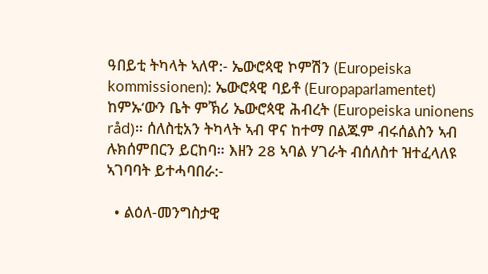ዓበይቲ ትካላት ኣለዋ:- ኤውሮጳዊ ኮምሽን (Europeiska kommissionen): ኤውሮጳዊ ባይቶ (Europaparlamentet) ከምኡ‘ውን ቤት ምኽሪ ኤውሮጳዊ ሕብረት (Europeiska unionens råd)። ሰለስቲአን ትካላት ኣብ ዋና ከተማ በልጁም ብሩሰልስን ኣብ ሉክሰምበርን ይርከባ። እዘን 28 ኣባል ሃገራት ብሰለስተ ዝተፈላለዩ ኣገባባት ይተሓባበራ:-

  • ልዕለ-መንግስታዊ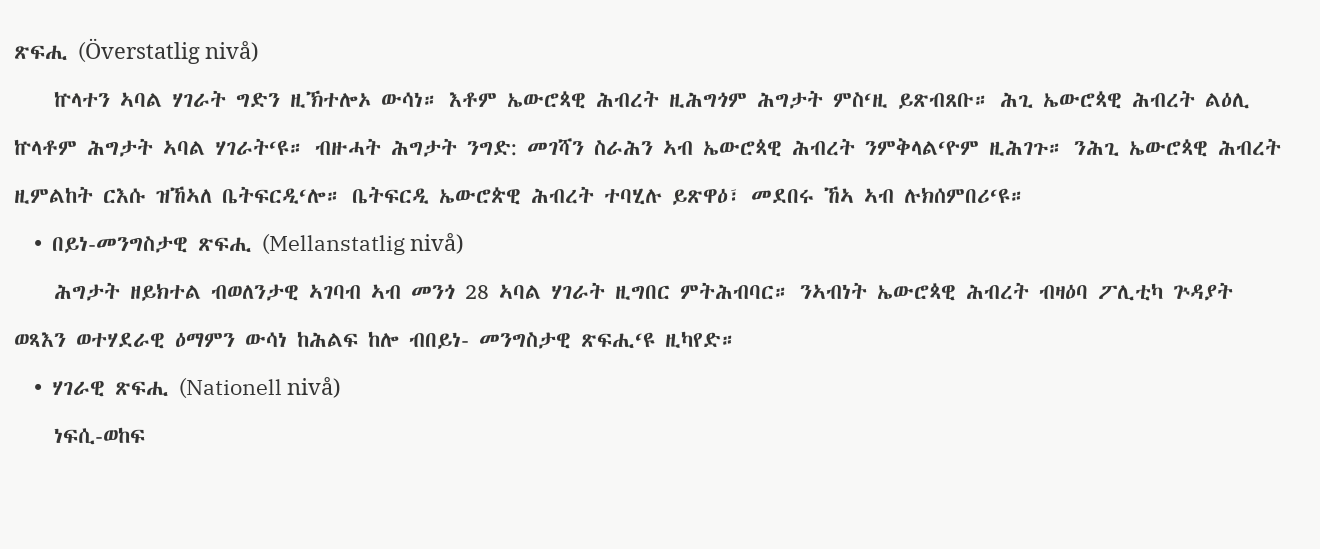ጽፍሒ (Överstatlig nivå)
    ኵላተን ኣባል ሃገራት ግድን ዚኽተሎኦ ውሳነ። እቶም ኤውሮጳዊ ሕብረት ዚሕግጎም ሕግታት ምስ‘ዚ ይጽብጸቡ። ሕጊ ኤውሮጳዊ ሕብረት ልዕሊ ኵላቶም ሕግታት ኣባል ሃገራት‘ዩ። ብዙሓት ሕግታት ንግድ: መገሻን ስራሕን ኣብ ኤውሮጳዊ ሕብረት ንምቅላል‘ዮም ዚሕገጉ። ንሕጊ ኤውሮጳዊ ሕብረት ዚምልከት ርእሱ ዝኸኣለ ቤትፍርዲ‘ሎ። ቤትፍርዲ ኤውሮጵዊ ሕብረት ተባሂሉ ይጽዋዕ፣ መደበሩ ኸኣ ኣብ ሉክሰምበሪ‘ዩ።
  • በይነ-መንግስታዊ ጽፍሒ (Mellanstatlig nivå)
    ሕግታት ዘይክተል ብወለንታዊ ኣገባብ ኣብ መንጎ 28 ኣባል ሃገራት ዚግበር ምትሕብባር። ንኣብነት ኤውሮጳዊ ሕብረት ብዛዕባ ፖሊቲካ ጕዳያት ወጻእን ወተሃደራዊ ዕማምን ውሳነ ከሕልፍ ከሎ ብበይነ- መንግስታዊ ጽፍሒ‘ዩ ዚካየድ።
  • ሃገራዊ ጽፍሒ (Nationell nivå)
    ነፍሲ-ወከፍ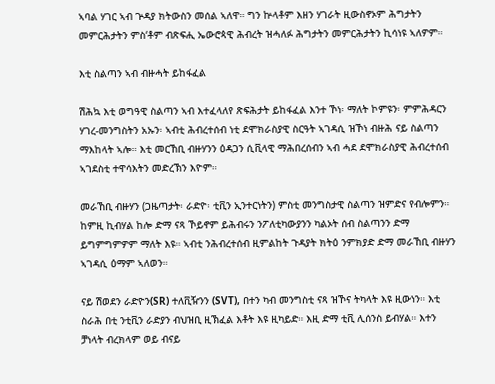ኣባል ሃገር ኣብ ጕዳያ ክትውስን መሰል ኣለዋ። ግን ኵላቶም እዘን ሃገራት ዚውስኖኦም ሕግታትን መምርሕታትን ምስ‘ቶም ብጽፍሒ ኤውሮጳዊ ሕብረት ዝሓለፉ ሕግታትን መምርሕታትን ኪሳነዩ ኣለዎም።

እቲ ስልጣን ኣብ ብዙሓት ይከፋፈል

ሽሕኳ እቲ ወግዓዊ ስልጣን ኣብ እተፈላለየ ጽፍሕታት ይከፋፈል እንተ ኾነ፡ ማለት ኮምዩን፡ ምምሕዳርን ሃገረ-መንግስትን አኡን፡ ኣብቲ ሕብረተሰብ ነቲ ደሞክራስያዊ ስርዓት ኣገዳሲ ዝኾነ ብዙሕ ናይ ስልጣን ማእከላት ኣሎ። እቲ መርኸቢ ብዙሃንን ዕዳጋን ሲቪላዊ ማሕበረሰብን ኣብ ሓደ ደሞክራስያዊ ሕብረተሰብ ኣገደስቲ ተዋሳእትን መድረኽን እዮም።

መራኸቢ ብዙሃን (ጋዜጣታት፡ ራድዮ፡ ቲቪን ኢንተርነትን) ምስቲ መንግስታዊ ስልጣን ዝምድና የብሎምን። ከምዚ ኪብሃል ከሎ ድማ ናጻ ኾይኖም ይሕብሩን ንፖለቲካውያንን ካልኦት ሰብ ስልጣንን ድማ ይግምግምዎም ማለት እዩ። ኣብቲ ንሕብረተሰብ ዚምልከት ጉዳያት ክትዕ ንምክያድ ድማ መራኸቢ ብዙሃን ኣገዳሲ ዕማም ኣለወን።

ናይ ሽወደን ራድዮን(SR) ተለቪዥንን (SVT), በተን ካብ መንግስቲ ናጻ ዝኾና ትካላት እዩ ዚውነን። እቲ ስራሕ በቲ ንቲቪን ራድያን ብህዝቢ ዚኽፈል እቶት እዩ ዚካይድ። እዚ ድማ ቲቪ ሊሰንስ ይብሃል። እተን ቻነላት ብረክላም ወይ ብናይ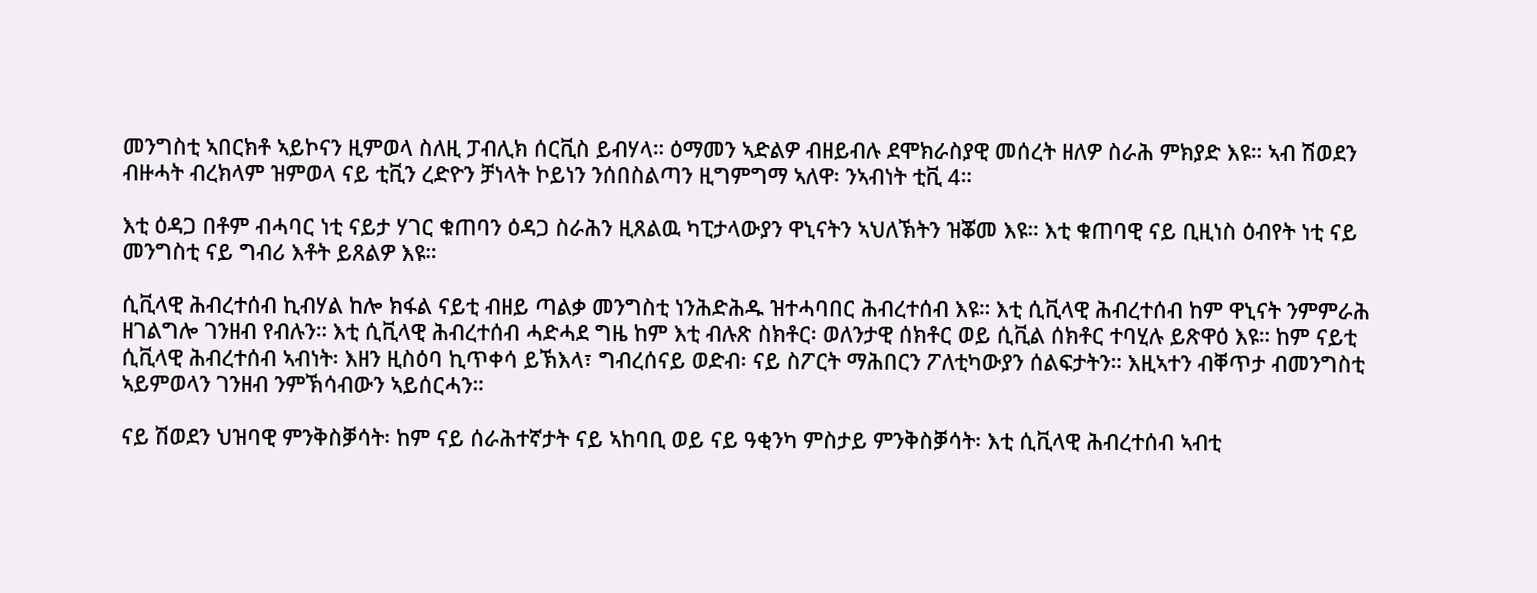መንግስቲ ኣበርክቶ ኣይኮናን ዚምወላ ስለዚ ፓብሊክ ሰርቪስ ይብሃላ። ዕማመን ኣድልዎ ብዘይብሉ ደሞክራስያዊ መሰረት ዘለዎ ስራሕ ምክያድ እዩ። ኣብ ሽወደን ብዙሓት ብረክላም ዝምወላ ናይ ቲቪን ረድዮን ቻነላት ኮይነን ንሰበስልጣን ዚግምግማ ኣለዋ፡ ንኣብነት ቲቪ 4።

እቲ ዕዳጋ በቶም ብሓባር ነቲ ናይታ ሃገር ቁጠባን ዕዳጋ ስራሕን ዚጸልዉ ካፒታላውያን ዋኒናትን ኣህለኽትን ዝቖመ እዩ። እቲ ቁጠባዊ ናይ ቢዚነስ ዕብየት ነቲ ናይ መንግስቲ ናይ ግብሪ እቶት ይጸልዎ እዩ።

ሲቪላዊ ሕብረተሰብ ኪብሃል ከሎ ክፋል ናይቲ ብዘይ ጣልቃ መንግስቲ ነንሕድሕዱ ዝተሓባበር ሕብረተሰብ እዩ። እቲ ሲቪላዊ ሕብረተሰብ ከም ዋኒናት ንምምራሕ ዘገልግሎ ገንዘብ የብሉን። እቲ ሲቪላዊ ሕብረተሰብ ሓድሓደ ግዜ ከም እቲ ብሉጽ ስክቶር፡ ወለንታዊ ሰክቶር ወይ ሲቪል ሰክቶር ተባሂሉ ይጽዋዕ እዩ። ከም ናይቲ ሲቪላዊ ሕብረተሰብ ኣብነት፡ እዘን ዚስዕባ ኪጥቀሳ ይኽእላ፣ ግብረሰናይ ወድብ፡ ናይ ስፖርት ማሕበርን ፖለቲካውያን ሰልፍታትን። እዚኣተን ብቐጥታ ብመንግስቲ ኣይምወላን ገንዘብ ንምኽሳብውን ኣይሰርሓን።

ናይ ሽወደን ህዝባዊ ምንቅስቓሳት፡ ከም ናይ ሰራሕተኛታት ናይ ኣከባቢ ወይ ናይ ዓቂንካ ምስታይ ምንቅስቓሳት፡ እቲ ሲቪላዊ ሕብረተሰብ ኣብቲ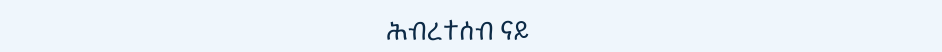ሕብረተሰብ ናይ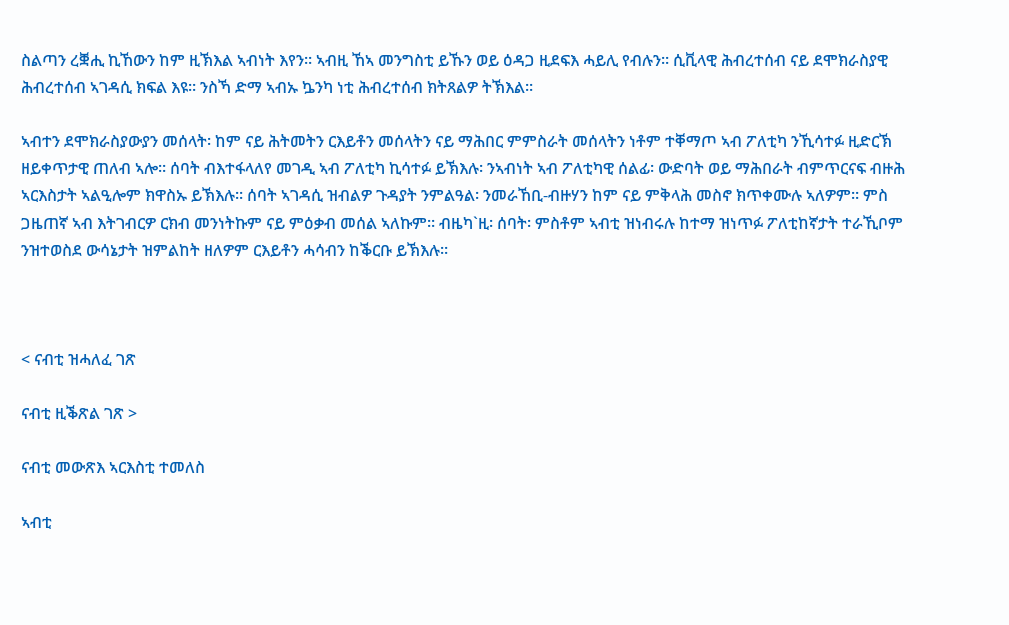ስልጣን ረቛሒ ኪኸውን ከም ዚኽእል ኣብነት እየን። ኣብዚ ኸኣ መንግስቲ ይኹን ወይ ዕዳጋ ዚደፍእ ሓይሊ የብሉን። ሲቪላዊ ሕብረተሰብ ናይ ደሞክራስያዊ ሕብረተሰብ ኣገዳሲ ክፍል እዩ። ንስኻ ድማ ኣብኡ ኴንካ ነቲ ሕብረተሰብ ክትጸልዎ ትኽእል።

ኣብተን ደሞክራስያውያን መሰላት፡ ከም ናይ ሕትመትን ርእይቶን መሰላትን ናይ ማሕበር ምምስራት መሰላትን ነቶም ተቐማጦ ኣብ ፖለቲካ ንኺሳተፉ ዚድርኽ ዘይቀጥታዊ ጠለብ ኣሎ። ሰባት ብእተፋላለየ መገዲ ኣብ ፖለቲካ ኪሳተፉ ይኽእሉ፡ ንኣብነት ኣብ ፖለቲካዊ ሰልፊ፡ ውድባት ወይ ማሕበራት ብምጥርናፍ ብዙሕ ኣርእስታት ኣልዒሎም ክዋስኡ ይኽእሉ። ሰባት ኣገዳሲ ዝብልዎ ጉዳያት ንምልዓል፡ ንመራኸቢ-ብዙሃን ከም ናይ ምቅላሕ መስኖ ክጥቀሙሉ ኣለዎም። ምስ ጋዜጠኛ ኣብ እትገብርዎ ርክብ መንነትኩም ናይ ምዕቃብ መሰል ኣለኩም። ብዜካ`ዚ፡ ሰባት፡ ምስቶም ኣብቲ ዝነብሩሉ ከተማ ዝነጥፉ ፖለቲከኛታት ተራኺቦም ንዝተወስደ ውሳኔታት ዝምልከት ዘለዎም ርእይቶን ሓሳብን ከቕርቡ ይኽእሉ።



< ናብቲ ዝሓለፈ ገጽ

ናብቲ ዚቕጽል ገጽ >

ናብቲ መውጽእ ኣርእስቲ ተመለስ

ኣብቲ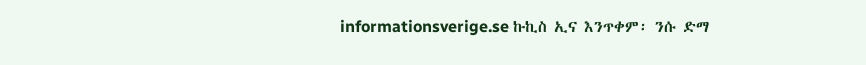informationsverige.se ኩኪስ ኢና እንጥቀም፡ ንሱ ድማ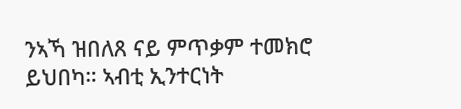ንኣኻ ዝበለጸ ናይ ምጥቃም ተመክሮ ይህበካ። ኣብቲ ኢንተርነት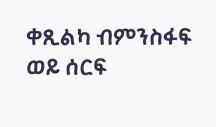ቀጺልካ ብምንስፋፍ ወይ ሰርፍ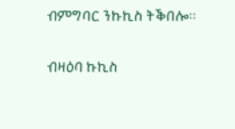ብምግባር ንኩኪስ ትቕበሎ።

ብዛዕባ ኩኪስ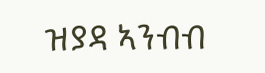ዝያዳ ኣንብብ